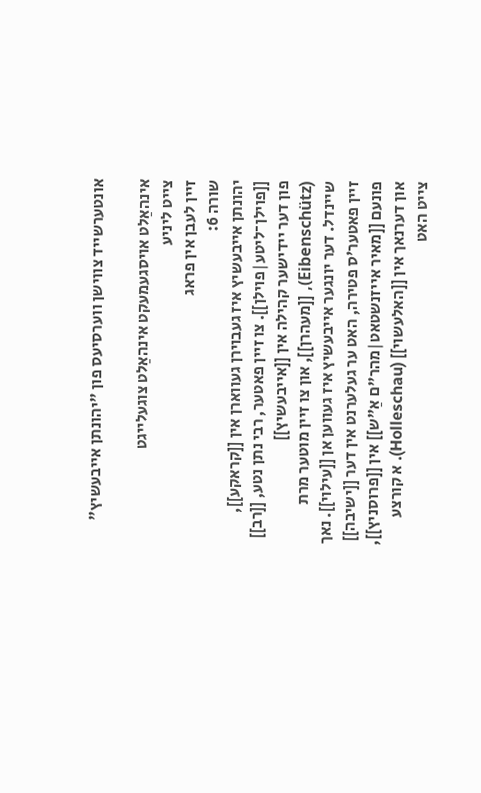אונטערשייד צווישן ווערסיעס פון "יהונתן אייבעשיץ"

אינהאַלט אויסגעמעקט אינהאַלט צוגעלייגט
צייט ליניע
זיין לעבן אין פראג
שורה 6:
יהונתן אייבעשיץ איז געבוירן געווארן אין [[קראקע]], [[פוילן־ליטע|פוילן]]. צו זיין פאטער, רבי נתן נטע, [[רב]] פון דער יידישער קהילה אין [[אייבעשיץ]] (Eibenschütz), [[מעהרן]], און צו זיין מוטער מרת שיינדל. דער יונגער אייבעשיץ איז געווען אן [[עילוי]]. נאך זיין פאטער'ס פטירה, האט ער געלערנט אין דער [[ישיבה]] פונעם [[מאיר אייזנשטאט|מהר"ם אַ"ש]] אין [[פרוסניץ]], און דערנאך אין [[האלעשוי]] (Holleschau). א קורצע צייט האט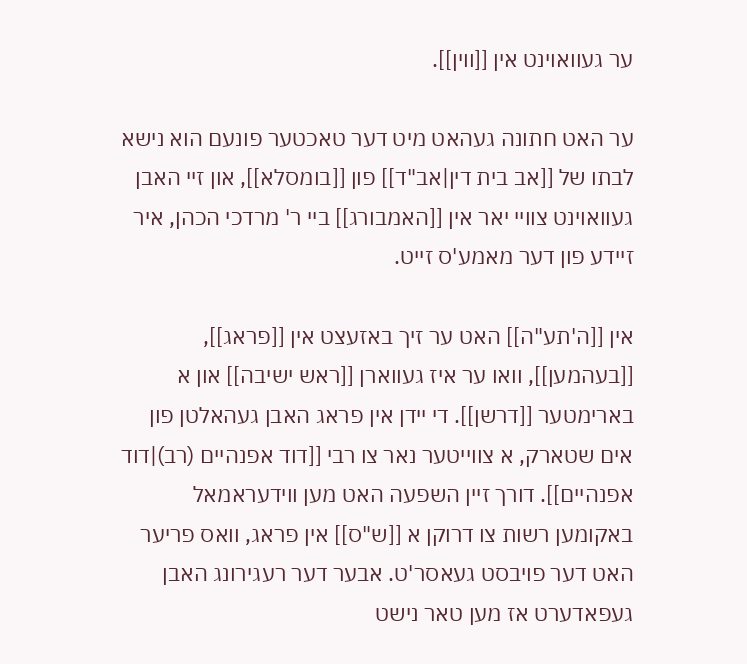ער געוואוינט אין [[ווין]].

ער האט חתונה געהאט מיט דער טאכטער פונעם הוא נישא לבתו של [[אב בית דין|אב"ד]] פון [[בומסלא]], און זיי האבן געוואוינט צוויי יאר אין [[האמבורג]] ביי ר' מרדכי הכהן, איר זיידע פון דער מאמע'ס זייט.

אין [[ה'תע"ה]] האט ער זיך באזעצט אין [[פראג]], [[בעהמען]], וואו ער איז געווארן [[ראש ישיבה]] און א בארימטער [[דרשן]]. די יידן אין פראג האבן געהאלטן פון אים שטארק, א צווייטער נאר צו רבי [[דוד אפנהיים (רב)|דוד אפנהיים]]. דורך זיין השפעה האט מען ווידעראמאל באקומען רשות צו דרוקן א [[ש"ס]] אין פראג, וואס פריער האט דער פויבסט געאסר'ט. אבער דער רעגירונג האבן געפאדערט אז מען טאר נישט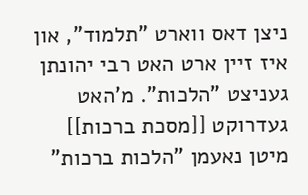ניצן דאס ווארט "תלמוד", און איז זיין ארט האט רבי יהונתן געניצט "הלכות". מ'האט געדרוקט [[מסכת ברכות]] מיטן נאעמן "הלכות ברכות"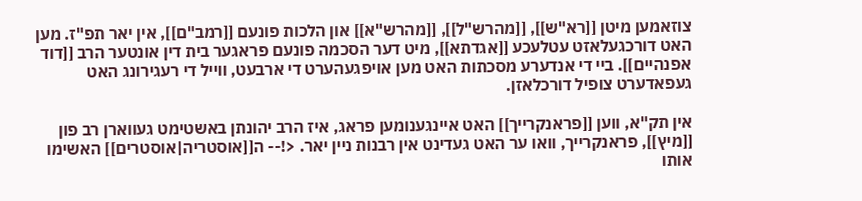צוזאמען מיטן [[רא"ש]], [[מהרש"ל]], [[מהרש"א]] און הלכות פונעם [[רמב"ם]], אין יאר תפ"ז. מען האט דורכגעלאזט עטלעכע [[אגדתא]], מיט דער הסכמה פונעם פראגער בית דין אונטער הרב [[דוד אפנהיים]]. ביי די אנדערע מסכתות האט מען אויפגעהערט די ארבעט, ווייל די רעגירונג האט געפאדערט צופיל דורכלאזן.

אין תק"א, ווען [[פראנקרייך]] האט איינגענומען פראג, איז הרב יהונתן באשטימט געווארן רב פון [[מיץ]], פראנקרייך, וואו ער האט געדינט אין רבנות ניין יאר. <!-- ה[[אוסטריה|אוסטרים]] האשימו אותו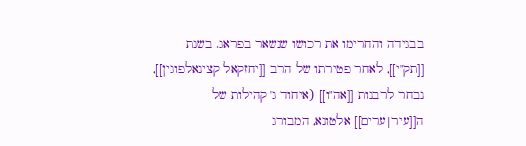בבגידה והחרימו את רכושו שנשאר בפראג. בשנת [[תק"י]], לאחר פטירתו של הרב [[יחזקאל קצינאלפוגין]], נבחר לרבנות [[אה"ו]] (איחוד ג' קהילות של ה[[עיר|ערים]] אלטונא, המבורג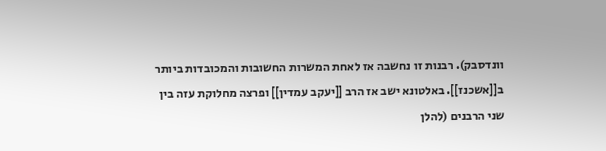וונדסבק). רבנות זו נחשבה אז לאחת המשרות החשובות והמכובדות ביותר ב[[אשכנז]]. באלטונא ישב אז הרב [[יעקב עמדין]] ופרצה מחלוקת עזה בין שני הרבנים (להלן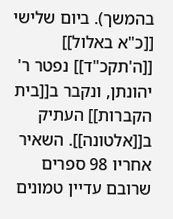בהמשך). ביום שלישי [[כ"א באלול]] [[ה'תקכ"ד]] נפטר ר' יהונתן, ונקבר ב[[בית הקברות]] העתיק ב[[אלטונה]]. השאיר אחריו 98 ספרים שרובם עדיין טמונים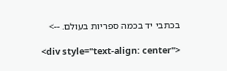בכתבי יד בכמה ספריות בעולם. -->

<div style="text-align: center">